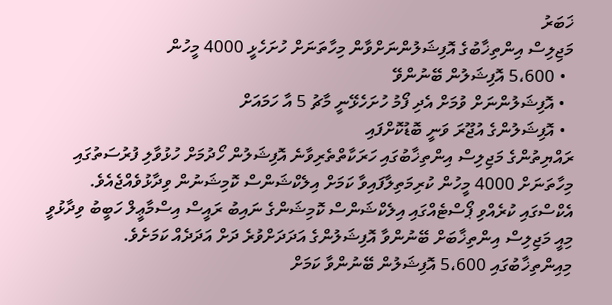ޚަބަރު
މަޖިލިސް އިންތިޚާބުގެ އޮފިޝަލުންނަށްވާން މިހާތަނަށް ހުށަހެޅީ 4000 މީހުން
  • 5،600 އޮފިޝަލުން ބޭނުންވޭ
  • އޮފިޝަލުންނަށް ވުމަށް އެދި ފޯމު ހުށަހެޅޭނީ މާޗު 5 އާ ހަމައަށް
  • އޮފިޝަލުންގެ އުޖޫރަ ވަނީ ބޮޑުކޮށްފައި
ރައްޔިތުންގެ މަޖިލިސް އިންތިޚާބުގައި ހަރަކާތްތެރިވާނެ އޮފިޝަލުން ހޯދުމަށް ހުޅުވާލި ފުރުސަތުގައި މިހާތަނަށް 4000 މީހުން ކުރިމަތިލާފައިވާ ކަމަށް އިލެކްޝަންސް ކޮމިޝަނުން ވިދާޅުވެއްޖެއެވެ.
އެކްސްގައި ކުރެއްވި ޕޯސްޓެއްގައި އިލެކްޝަންސް ކޮމިޝަންގެ ނައިބު ރައީސް އިސްމާޢީލް ހަބީބު ވިދާޅުވީ މިއީ މަޖިލިސް އިންތިޚާބަށް ބޭނުންވާ އޮފިޝަލުންގެ އަދަދަށްވުރެ ދަށް އަދަދެއް ކަމަށެވެ. މިއިންތިޚާބުގައި 5،600 އޮފިޝަލުން ބޭނުންވާ ކަމަށް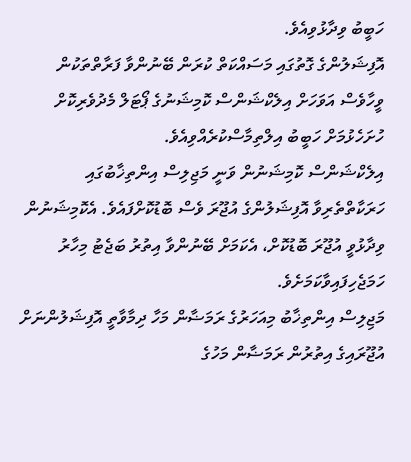ހަބީބު ވިދާޅުވިއެވެ.
އޮފިޝަލުންގެ ގޮތުގައި މަސައްކަތް ކުރަން ބޭނުންވާ ފަރާތްތަކުން ވީހާވެސް އަވަހަށް އިލެކްޝަންސް ކޮމިޝަނުގެ ޕޯޓަލް މެދުވެރިކޮށް ހުށަހެޅުމަށް ހަބީބު އިލްތިމާސްކުރެއްވިއެވެ.
އިލެކްޝަންސް ކޮމިޝަނުން ވަނީ މަޖިލިސް އިންތިޚާބުގައި ހަރަކާތްތެރިވާ އޮފިޝަލުންގެ އުޖޫރަ ވެސް ބޮޑުކޮށްފައެވެ. އެކޮމިޝަނުން ވިދާޅުވީ އުޖޫރަ ބޮޑުކޮށް، އެކަމަށް ބޭނުންވާ އިތުރު ބަޖެޓު މިހާރު ހަމަޖެހިފައިވާކަމަށެވެ.
މަޖިލިސް އިންތިޚާބު މިއަހަރުގެ ރަމަޟާން މަހާ ދިމާވާތީ އޮފިޝަލުންނަށް އުޖޫރައިގެ އިތުރުން ރަމަޟާން މަހުގެ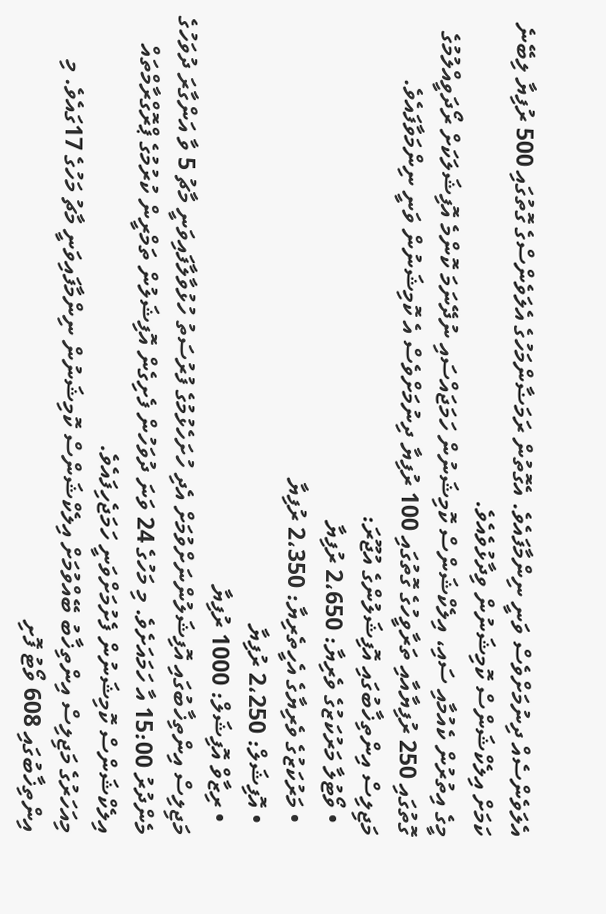އެލަވެންސެއް ދިނުމަށްވެސް ވަނީ ނިންމާފައެވެ. އެގޮތުން ރަމަޟާންމަހުގެ އެލަވެންސްގެ ގޮތުގައި 500 ރުފިޔާ ލިބޭނެ ކަމަށް އިލެކްޝަންސް ކޮމިޝަނުން ވިދާޅުވެއެވެ.
މީގެ އިތުރުން ކެއުމާއި ސައި، އިލެކްޝަންސް ކޮމިޝަނުން ހަމަޖައްސައި ނުދޭނަމަ ކޮންމެ އޮފިޝަލަކަށް ރޯދަވީއްލުމުގެ ގޮތުގައި 250 ރުފިޔާއާއި ތަރާވީހުގެ ގޮތުގައި 100 ރުފިޔާ ދިނުމަށްވެސް އެ ކޮމިޝަނުން ވަނީ ނިންމަވާފައެވެ.
މަޖިލިސް އިންތިޚާބުގައި އޮފިޝަލުންގެ އުޖޫރަ:
  • ވޯޓުލާ މަރުކަޒުގެ ވެރިޔާ: 2،650 ރުފިޔާ
  • މަރުކަޒުގެ ވެރިޔާގެ އެހީތެރިޔާ: 2،350 ރުފިޔާ
  • އޮފިޝަލް: 2،250 ރުފިޔާ
  • ރިޒާވް އޮފިޝަލް: 1000 ރުފިޔާ
މަޖިލިސް އިންތިޚާބުގައި އޮފިޝަލުންނަށްވުމަށް އެދި ހުށަހެޅުމުގެ ފުރުސަތު ހުޅުވާލާފައިވަނީ މާޗު 5 ވާ އަންގާރަ ދުވަހުގެ މެންދުރު 15:00 އާ ހަމައަށެވެ. މި މަހުގެ 24 ވަނަ ދުވަހުން ފެށިގެން އޮފިޝަލުން ތަމްރީން ކުރުމުގެ ޕްރޮގްރާމްތައް އިލެކްޝަންސް ކޮމިޝަނުން ފެށުމަށްވަނީ ހަމަޖެހިފައެވެ.
މިއަހަރުގެ މަޖިލިސް އިންތިޚާބު ބޭއްވުމަށް އިލެކްޝަންސް ކޮމިޝަނުން ނިންމާފައިވަނީ މާޗު މަހުގެ 17ގައެވެ. މި އިންތިޚާބުގައި 608 ވޯޓު ފޮށި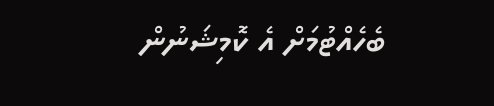ބެހެއްޓުމަށް އެ ކޮމިޝަނުން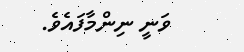ވަނީ ނިންމާފައެވެ.